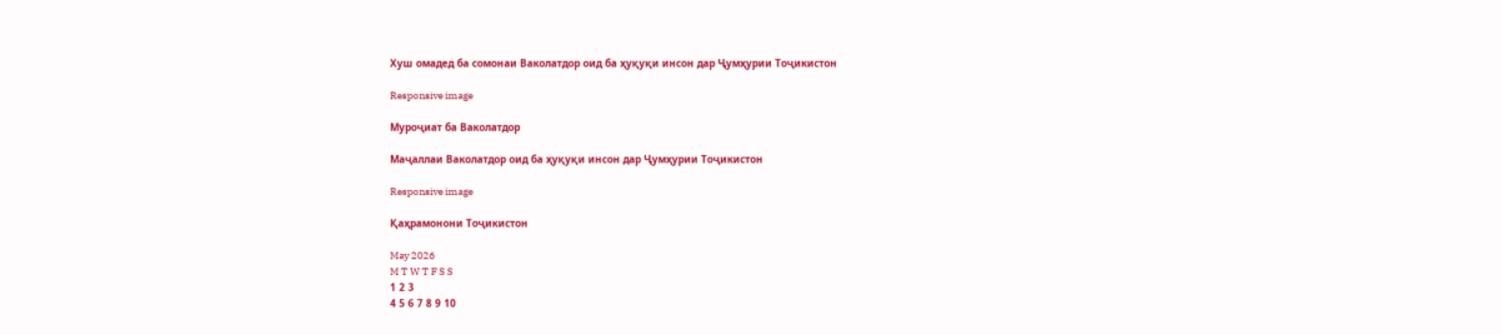Хуш омадед ба сомонаи Ваколатдор оид ба ҳуқуқи инсон дар Ҷумҳурии Тоҷикистон

Responsive image

Муроҷиат ба Ваколатдор

Маҷаллаи Ваколатдор оид ба ҳуқуқи инсон дар Ҷумҳурии Тоҷикистон

Responsive image

Қаҳрамонони Тоҷикистон

May 2026
M T W T F S S
1 2 3
4 5 6 7 8 9 10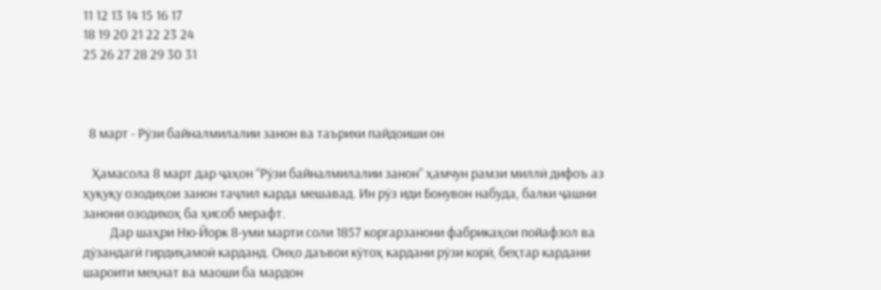11 12 13 14 15 16 17
18 19 20 21 22 23 24
25 26 27 28 29 30 31



  8 март - Рӯзи байналмилалии занон ва таърихи пайдоиши он

   Ҳамасола 8 март дар ҷаҳон “Рӯзи байналмилалии занон” ҳамчун рамзи миллӣ дифоъ аз ҳуқуқу озодиҳои занон таҷлил карда мешавад. Ин рӯз иди Бонувон набуда, балки ҷашни занони озодихоҳ ба ҳисоб мерафт.
         Дар шаҳри Ню-Йорк 8-уми марти соли 1857 коргарзанони фабрикаҳои пойафзол ва дӯзандагӣ гирдиҳамоӣ карданд. Онҳо даъвои кӯтоҳ кардани рӯзи корӣ, беҳтар кардани шароити меҳнат ва маоши ба мардон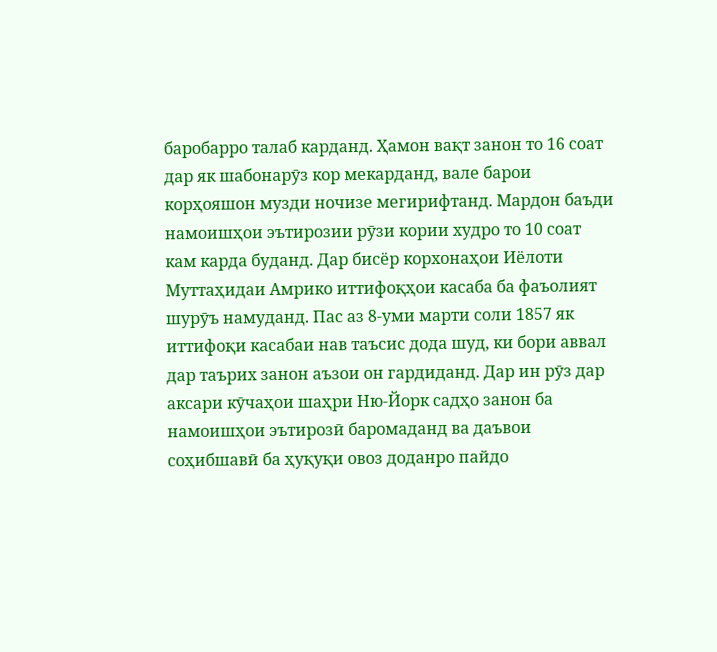баробарро талаб карданд. Ҳамон вақт занон то 16 соат дар як шабонарӯз кор мекарданд, вале барои корҳояшон музди ночизе мегирифтанд. Мардон баъди намоишҳои эътирозии рӯзи кории худро то 10 соат кам карда буданд. Дар бисёр корхонаҳои Иёлоти Муттаҳидаи Амрико иттифоқҳои касаба ба фаъолият шурӯъ намуданд. Пас аз 8-уми марти соли 1857 як иттифоқи касабаи нав таъсис дода шуд, ки бори аввал дар таърих занон аъзои он гардиданд. Дар ин рӯз дар аксари кӯчаҳои шаҳри Ню-Йорк садҳо занон ба намоишҳои эътирозӣ баромаданд ва даъвои соҳибшавӣ ба ҳуқуқи овоз доданро пайдо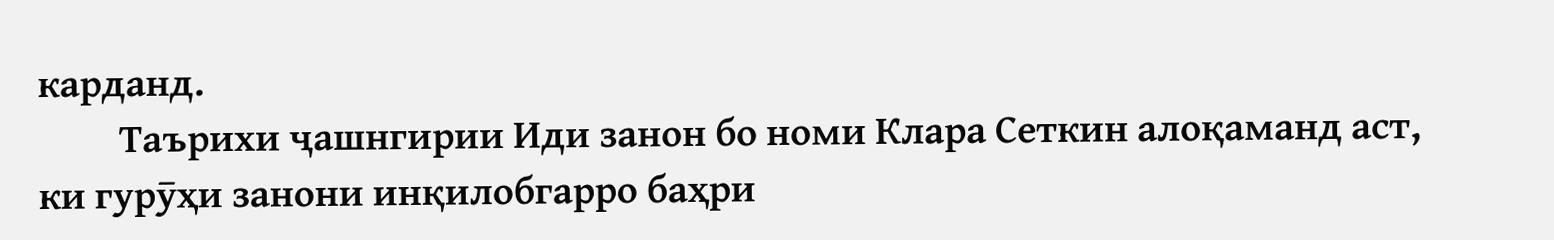карданд.
         Таърихи ҷашнгирии Иди занон бо номи Клара Сеткин алоқаманд аст, ки гурӯҳи занони инқилобгарро баҳри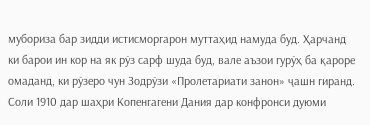мубориза бар зидди истисморгарон муттаҳид намуда буд. Ҳарчанд ки барои ин кор на як рӯз сарф шуда буд, вале аъзои гурӯҳ ба қароре омаданд, ки рӯзеро чун Зодрӯзи «Пролетариати занон» ҷашн гиранд. Соли 1910 дар шаҳри Копенгагени Дания дар конфронси дуюми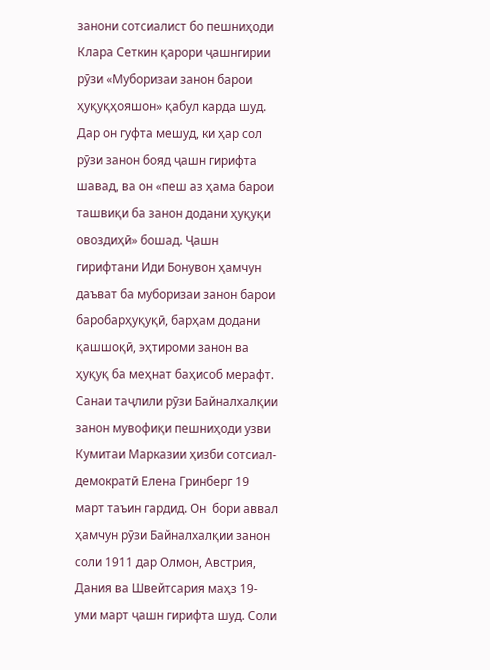занони сотсиалист бо пешниҳоди Клара Сеткин қарори ҷашнгирии рӯзи «Муборизаи занон барои ҳуқуқҳояшон» қабул карда шуд. Дар он гуфта мешуд, ки ҳар сол  рӯзи занон бояд ҷашн гирифта шавад, ва он «пеш аз ҳама барои ташвиқи ба занон додани ҳуқуқи овоздиҳӣ» бошад. Ҷашн гирифтани Иди Бонувон ҳамчун даъват ба муборизаи занон барои баробарҳуқуқӣ, барҳам додани қашшоқӣ, эҳтироми занон ва ҳуқуқ ба меҳнат баҳисоб мерафт. Санаи таҷлили рӯзи Байналхалқии занон мувофиқи пешниҳоди узви Кумитаи Марказии ҳизби сотсиал-демократӣ Елена Гринберг 19 март таъин гардид. Он  бори аввал ҳамчун рӯзи Байналхалқии занон соли 1911 дар Олмон, Австрия, Дания ва Швейтсария маҳз 19-уми март ҷашн гирифта шуд. Соли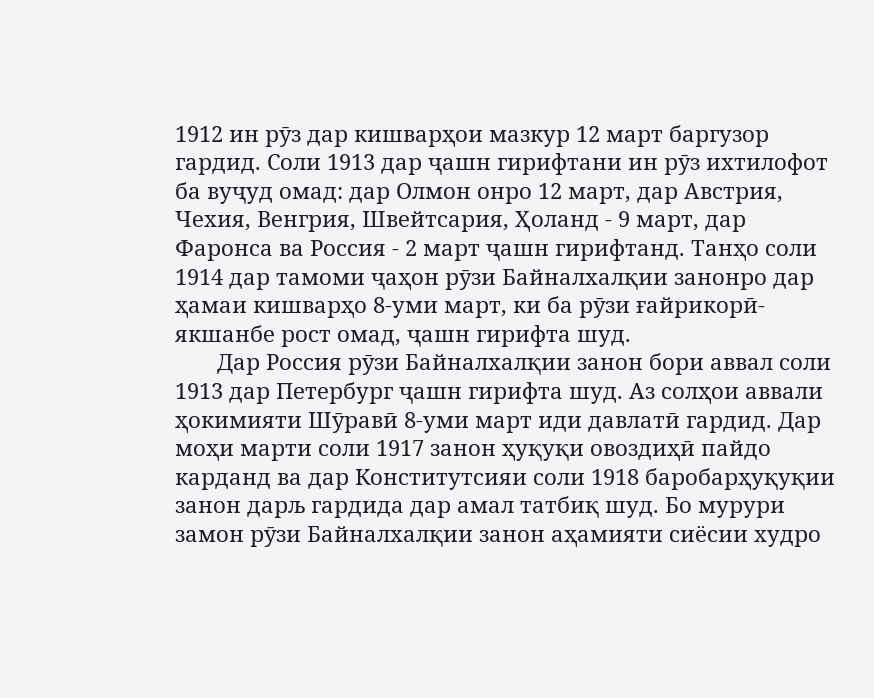1912 ин рӯз дар кишварҳои мазкур 12 март баргузор гардид. Соли 1913 дар ҷашн гирифтани ин рӯз ихтилофот ба вуҷуд омад: дар Олмон онро 12 март, дар Австрия, Чехия, Венгрия, Швейтсария, Ҳоланд - 9 март, дар Фаронса ва Россия - 2 март ҷашн гирифтанд. Танҳо соли 1914 дар тамоми ҷаҳон рӯзи Байналхалқии занонро дар ҳамаи кишварҳо 8-уми март, ки ба рӯзи ғайрикорӣ-якшанбе рост омад, ҷашн гирифта шуд.
       Дар Россия рӯзи Байналхалқии занон бори аввал соли 1913 дар Петербург ҷашн гирифта шуд. Аз солҳои аввали ҳокимияти Шӯравӣ 8-уми март иди давлатӣ гардид. Дар моҳи марти соли 1917 занон ҳуқуқи овоздиҳӣ пайдо карданд ва дар Конститутсияи соли 1918 баробарҳуқуқии занон дарљ гардида дар амал татбиқ шуд. Бо мурури замон рӯзи Байналхалқии занон аҳамияти сиёсии худро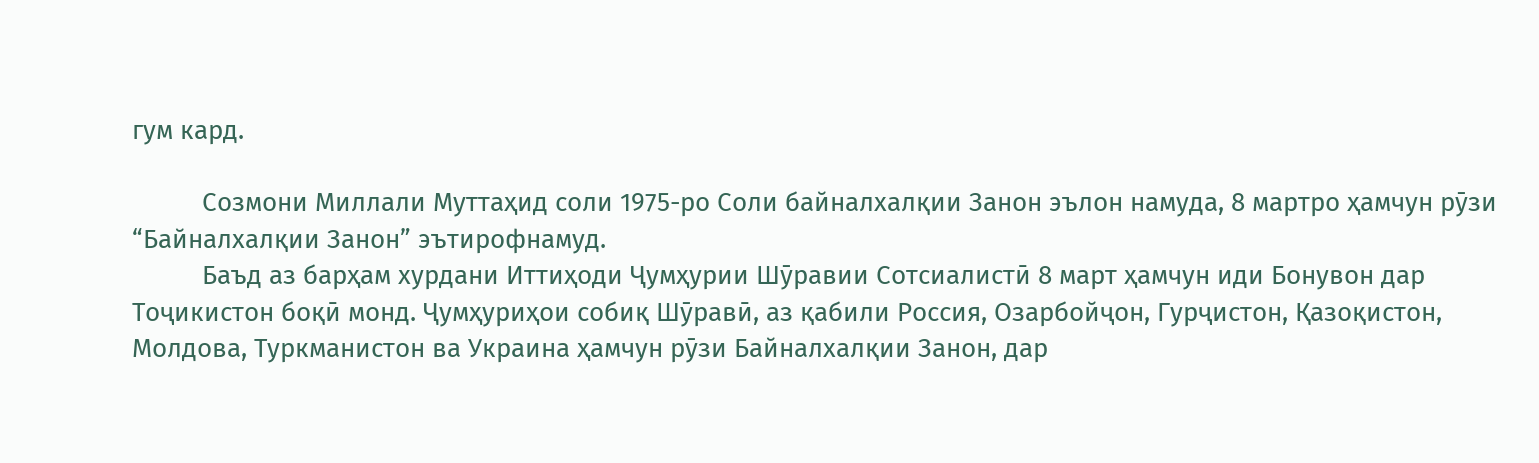гум кард.

          Созмони Миллали Муттаҳид соли 1975-ро Соли байналхалқии Занон эълон намуда, 8 мартро ҳамчун рӯзи “Байналхалқии Занон” эътирофнамуд.
          Баъд аз барҳам хурдани Иттиҳоди Ҷумҳурии Шӯравии Сотсиалистӣ 8 март ҳамчун иди Бонувон дар Тоҷикистон боқӣ монд. Ҷумҳуриҳои собиқ Шӯравӣ, аз қабили Россия, Озарбойҷон, Гурҷистон, Қазоқистон, Молдова, Туркманистон ва Украина ҳамчун рӯзи Байналхалқии Занон, дар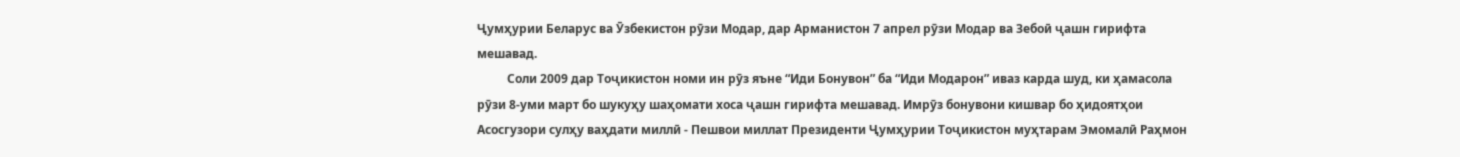Ҷумҳурии Беларус ва Ӯзбекистон рӯзи Модар, дар Арманистон 7 апрел рӯзи Модар ва Зебоӣ ҷашн гирифта мешавад.
          Соли 2009 дар Тоҷикистон номи ин рӯз яъне “Иди Бонувон” ба “Иди Модарон” иваз карда шуд, ки ҳамасола рӯзи 8-уми март бо шукуҳу шаҳомати хоса ҷашн гирифта мешавад. Имрӯз бонувони кишвар бо ҳидоятҳои Асосгузори сулҳу ваҳдати миллӣ - Пешвои миллат Президенти Ҷумҳурии Тоҷикистон муҳтарам Эмомалӣ Раҳмон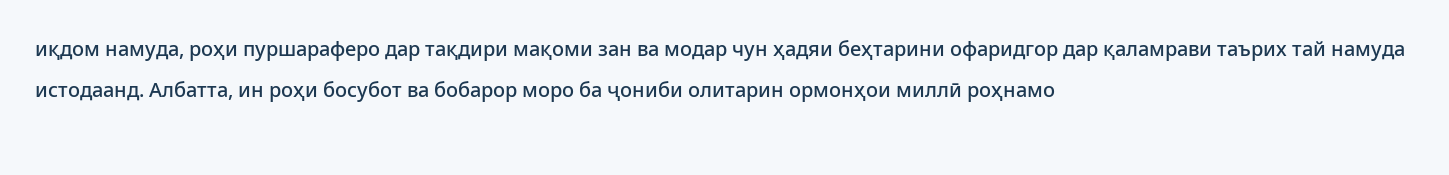иқдом намуда, роҳи пуршараферо дар тақдири мақоми зан ва модар чун ҳадяи беҳтарини офаридгор дар қаламрави таърих тай намуда истодаанд. Албатта, ин роҳи босубот ва бобарор моро ба ҷониби олитарин ормонҳои миллӣ роҳнамо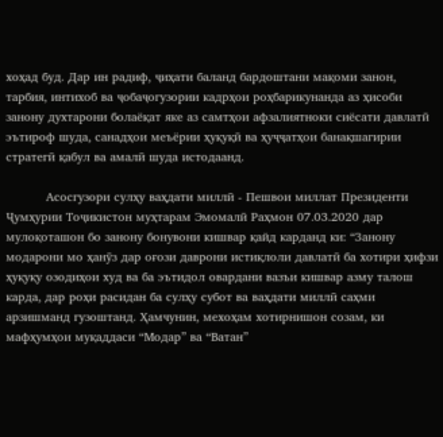хоҳад буд. Дар ин радиф, ҷиҳати баланд бардоштани мақоми занон, тарбия, интихоб ва ҷобаҷогузории кадрҳои роҳбарикунанда аз ҳисоби занону духтарони болаёқат яке аз самтҳои афзалиятноки сиёсати давлатӣ эътироф шуда, санадҳои меъёрии ҳуқуқӣ ва ҳуҷҷатҳои банақшагирии стратегӣ қабул ва амалӣ шуда истодаанд.

          Асосгузори сулҳу ваҳдати миллӣ - Пешвои миллат Президенти Ҷумҳурии Тоҷикистон муҳтарам Эмомалӣ Раҳмон 07.03.2020 дар мулоқоташон бо занону бонувони кишвар қайд карданд ки: “Занону модарони мо ҳанӯз дар оғози даврони истиқлоли давлатӣ ба хотири ҳифзи ҳуқуқу озодиҳои худ ва ба эътидол овардани вазъи кишвар азму талош карда, дар роҳи расидан ба сулҳу субот ва ваҳдати миллӣ саҳми арзишманд гузоштанд. Ҳамчунин, мехоҳам хотирнишон созам, ки мафҳумҳои муқаддаси “Модар” ва “Ватан”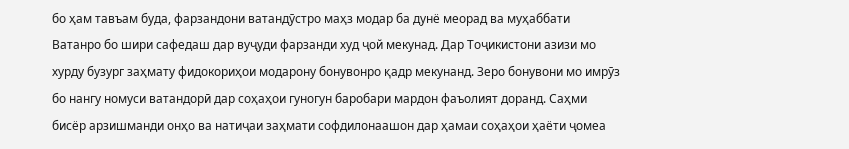бо ҳам тавъам буда, фарзандони ватандӯстро маҳз модар ба дунё меорад ва муҳаббати Ватанро бо шири сафедаш дар вуҷуди фарзанди худ ҷой мекунад. Дар Тоҷикистони азизи мо хурду бузург заҳмату фидокориҳои модарону бонувонро қадр мекунанд. Зеро бонувони мо имрӯз бо нангу номуси ватандорӣ дар соҳаҳои гуногун баробари мардон фаъолият доранд. Саҳми бисёр арзишманди онҳо ва натиҷаи заҳмати софдилонаашон дар ҳамаи соҳаҳои ҳаёти ҷомеа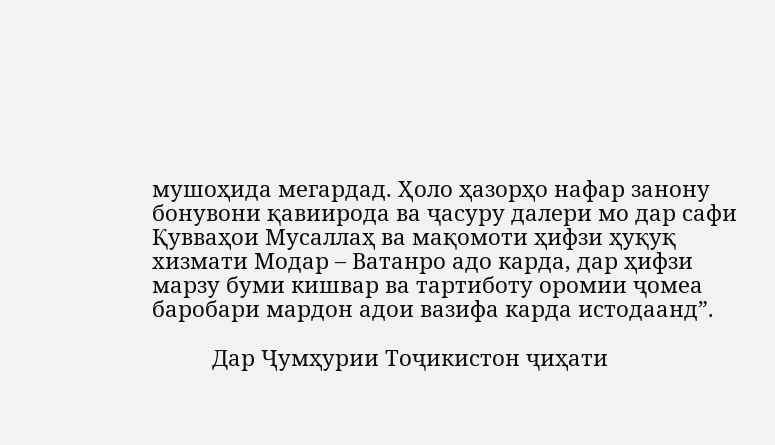мушоҳида мегардад. Ҳоло ҳазорҳо нафар занону бонувони қавиирода ва ҷасуру далери мо дар сафи Қувваҳои Мусаллаҳ ва мақомоти ҳифзи ҳуқуқ хизмати Модар – Ватанро адо карда, дар ҳифзи марзу буми кишвар ва тартиботу оромии ҷомеа баробари мардон адои вазифа карда истодаанд”.

          Дар Ҷумҳурии Тоҷикистон ҷиҳати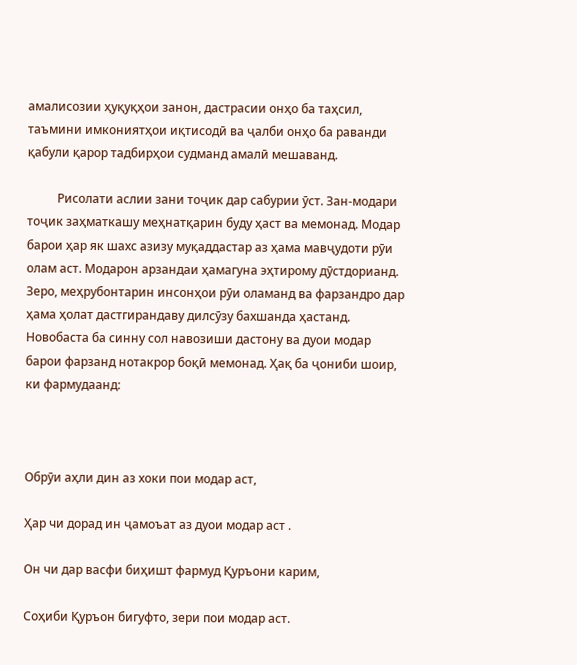амалисозии ҳуқуқҳои занон, дастрасии онҳо ба таҳсил, таъмини имкониятҳои иқтисодӣ ва ҷалби онҳо ба раванди қабули қарор тадбирҳои судманд амалӣ мешаванд.

          Рисолати аслии зани тоҷик дар сабурии ӯст. Зан-модари тоҷик заҳматкашу меҳнатқарин буду ҳаст ва мемонад. Модар барои ҳар як шахс азизу муқаддастар аз ҳама мавҷудоти рӯи олам аст. Модарон арзандаи ҳамагуна эҳтирому дӯстдорианд. Зеро, меҳрубонтарин инсонҳои рӯи оламанд ва фарзандро дар ҳама ҳолат дастгирандаву дилсӯзу бахшанда ҳастанд. Новобаста ба синну сол навозиши дастону ва дуои модар барои фарзанд нотакрор боқӣ мемонад. Ҳақ ба ҷониби шоир, ки фармудаанд:



Обрӯи аҳли дин аз хоки пои модар аст,

Ҳар чи дорад ин ҷамоъат аз дуои модар аст .

Он чи дар васфи биҳишт фармуд Қуръони карим,

Соҳиби Қуръон бигуфто, зери пои модар аст.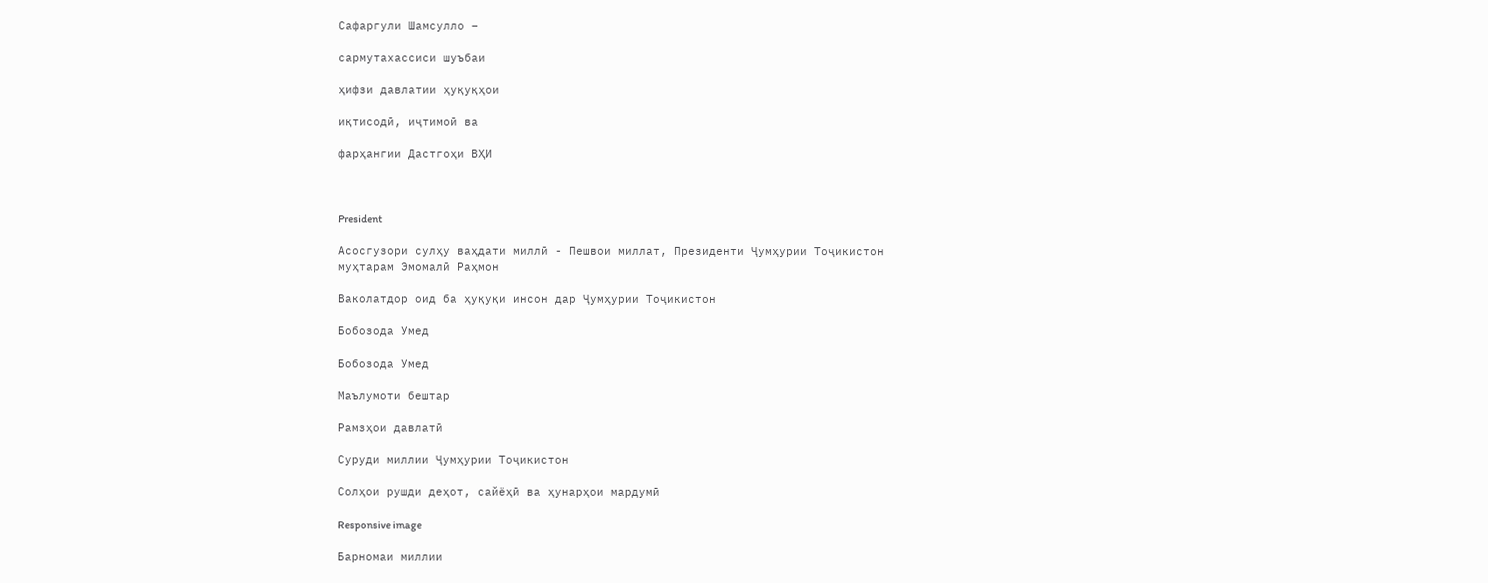Сафаргули Шамсулло –

сармутахассиси шуъбаи

ҳифзи давлатии ҳуқуқҳои

иқтисодӣ, иҷтимоӣ ва

фарҳангии Дастгоҳи ВҲИ



President

Асосгузори сулҳу ваҳдати миллӣ - Пешвои миллат, Президенти Ҷумҳурии Тоҷикистон муҳтарам Эмомалӣ Раҳмон

Ваколатдор оид ба ҳуқуқи инсон дар Ҷумҳурии Тоҷикистон

Бобозода Умед

Бобозода Умед

Маълумоти бештар

Рамзҳои давлатӣ

Суруди миллии Ҷумҳурии Тоҷикистон

Солҳои рушди деҳот, сайёҳӣ ва ҳунарҳои мардумӣ

Responsive image

Барномаи миллии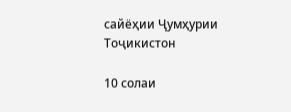сайёҳии Ҷумҳурии Тоҷикистон

10 солаи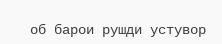об барои рушди устувор